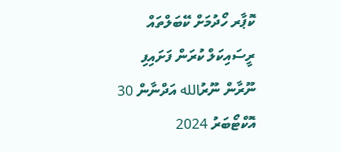ކޮޕާރ ހޯދުމަށް ކޭބަލްތައް ރީސައިކަލް ކުރަން ފަށައިފި
ނޫރާން ނޫރުالله އަދްނާން 30 އޮކްޓޯބަރު 2024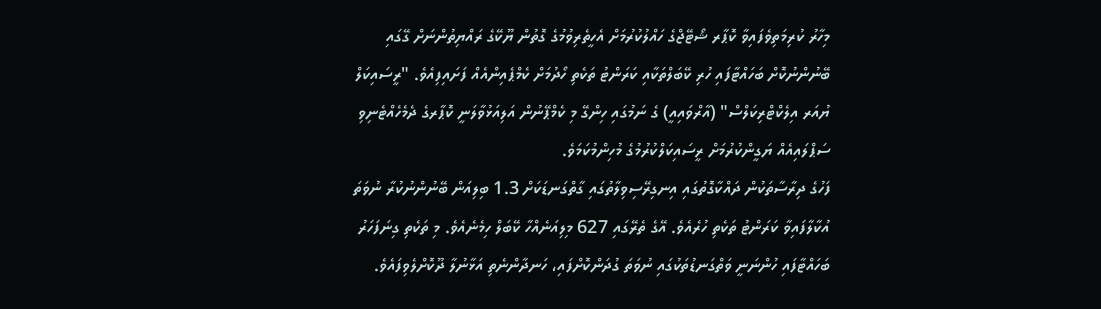މިހާރު ކުރިމަތިވެފައިވާ ކޮޕާރ ޝޯޓޭޖްގެ ހައްލުކުރުމަށް އެހީތެރިވުމުގެ ގޮތުން ޔޫކޭގެ ރައްޔިތުންނަށް ގޭގައި ބޭނުންނުކޮށް ބަހައްޓާފައި ހުރި ކޭބަލްތަކާއި ކަރަންޓު ތަކެތި ހޯދުމަށް ކެމްޕެއިންއެއް ފަށައިފިއެވެ. "ރީސައިކަލް ޔުއަރ އިލެކްޓްރިކަލްސް" (އާރްވައިއީ) ގެ ނަމުގައި ހިންގޭ މި ކެމްޕޭނުން އަލިއަޅުވާލަނީ ކޮޕާރގެ ދެމެހެއްޓެނިވި ސަޕްލައިއެއް ޔަގީންކުރުމަށް ރީސައިކަލްކުރުމުގެ މުހިންމުކަމަވެ.
ފަހުގެ ދިރާސާތަކުން ދައްކާގޮތުގައި އިނގިރޭސިވިލާތުގައި ގާތްގަނޑަކަށް 1.3 ބިލިއަން ބޭނުންނުކުރާ ނުވަތަ އުކާލާފައިވާ ކަރަންޓު ތަކެތި ހުރެއެވެ. އޭގެ ތެރޭގައި 627 މިލިއަނެއްހާ ކޭބަލް ހިމެނެއެވެ. މި ތަކެތި ގިނަފަހަރު ބަހައްޓާފައި ހުންނަނީ ވަތްގަނޑުތަކުގައި ނުވަތަ ގުދަންކޮށްފައި، ހަނދާންނެތި އަޅާނުލާ ދޫކޮށްލެވިފައެވެ.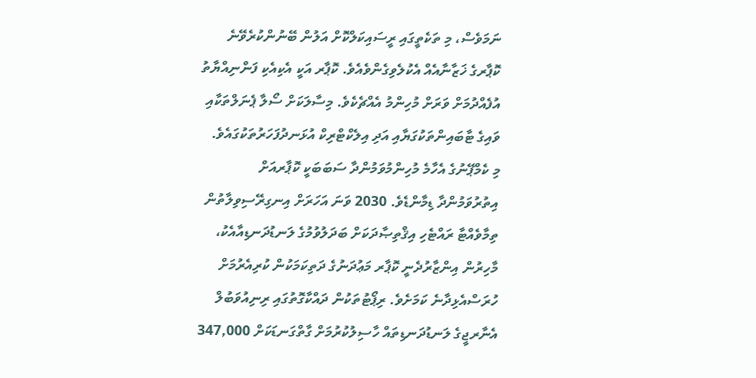ނަމަވެސް، މި ތަކެތީގައި ރީސައިކަލްކޮށް އަލުން ބޭނުންކުރެވޭނެ ކޮޕާރގެ ޚަޒާނާއެއް އެކުލެވިގެންވެއެވެ. ކޮޕާރ އަކީ އެކިއެކި ފަންނިއްޔާތު އުފެއްދުމަށް ވަރަށް މުހިންމު އެއްޗެކެވެ. މިސާލަކަށް ސޯލާ ޕެނަލްތަކާއި ވައިގެ ޓާބައިންތަކުގަޔާއި އަދި އިލެކްޓްރިކް އުޅަނދުފަހަރުތަކުގައެވެ.
މި ކެމްޕޭނުގެ އެހާމެ މުހިންމުވަމުންދާ ސަބަބަކީ ކޮޕާރއަށް އިތުރުވަމުންދާ ޑިމާންޑެވެ. 2030 ވަނަ އަހަރަށް އިނގިރޭސިވިލާތުން ތިމާވެއްޓާ ރައްޓެހި އިޤްތިޞާދަކަށް ބަދަލުވުމުގެ ލަނޑުދަނޑިއާއެކު، މާހިރުން އިންޒާރުދެނީ ކޮޕާރ މަޢުދަނުގެ ދަތިކަމަކުން ކުރިއެރުމަށް ހުރަސްއެޅިދާނެ ކަމަށެވެ. ރިޕޯޓުތަކުން ދައްކާގޮތުގައި ރިނިއުވަބުލް އެނާރޖީގެ ލަނޑުދަނޑިތައް ހާސިލުކުރުމަށް ގާތްގަނޑަކަށް 347,000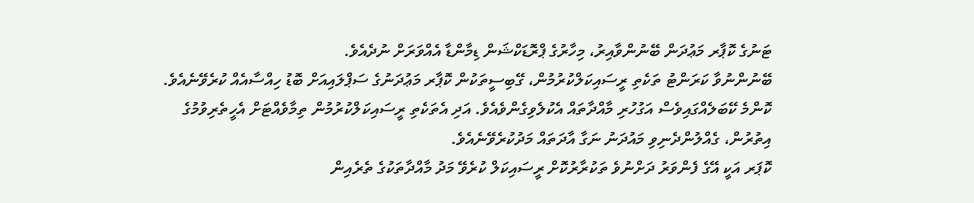ޓަނުގެ ކޮޕާރ މަޢުދަން ބޭނުންވާއިރު، މިހާރުގެ ޕްރޮޑަކްޝަން ޑިމާންޑާ އެއްވަރަށް ނުދެއެވެ.
ބޭނުންނުވާ ކަރަންޓު ތަކެތި ރީސައިކަލްކުރުމުން، ގޭބިސީތަކުން ކޮޕާރ މަޢުދަނުގެ ސަޕްލައިއަށް ބޮޑު ހިއްސާއެއް ކުރެވޭނެއެވެ. ކޮންމެ ކޭބަލެއްގައިވެސް އަގުހުރި މާއްދާތައް އެކުލެވިގެންވެއެވެ. އަދި އެތަކެތި ރީސައިކަލްކުރުމުން ތިމާވެއްޓަށް އެހީތެރިވުމުގެ އިތުރުން، ގެއްލުންދެނިވި މައުދަނު ނަގާ އާދަތައް މަދުކުރެވޭނެއެވެ.
ކޮޕަރ އަކީ އޭގެ ފެންވަރު ދަށްނުވެ ތަކުރާރުކޮށް ރީސައިކަލް ކުރެވޭ މަދު މާއްދާތަކުގެ ތެރެއިން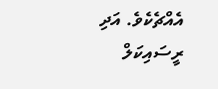އެއްޗެކެވެ. އަދި ރީސައިކަލް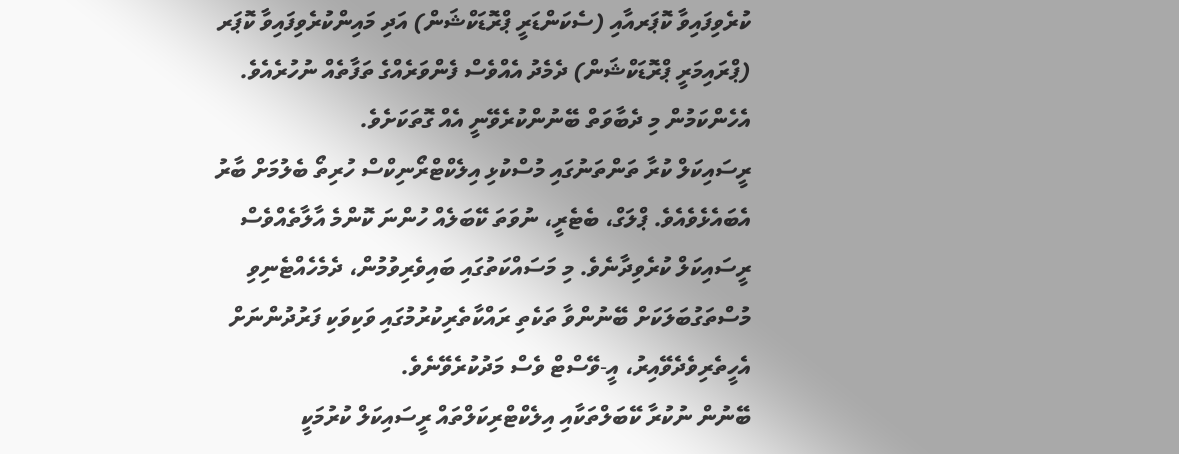ކުރެވިފައިވާ ކޮޕަރއާއި (ސެކަންޑަރީ ޕްރޮޑަކްޝަން) އަދި މައިންކުރެވިފައިވާ ކޮޕަރ (ޕްރައިމަރީ ޕްރޮޑަކްޝަން) ދެމެދު އެއްވެސް ފެންވަރެއްގެ ތަފާތެއް ނުހުރެއެވެ. އެހެންކަމުން މި ދެބާވަތް ބޭނުންކުރެވޭނީ އެއް ގޮތަކަށެވެ.
ރީސައިކަލް ކުރާ ތަންތަނުގައި މުސްކުޅި އިލެކްޓްރޯނިކްސް ހުރިތޯ ބެލުމަށް ބާރު އެބައެޅެވެއެވެ. ޕްލަގް، ބެޓެރީ، ނުވަތަ ކޭބަލެއް ހުންނަ ކޮންމެ އާލާތެއްވެސް ރީސައިކަލް ކުރެވިދާނެވެ. މި މަސައްކަތުގައި ބައިވެރިވުމުން، ދެމެހެއްޓެނިވި މުސްތަގުބަލަކަށް ބޭނުންވާ ތަކެތި ރައްކާތެރިކުރުމުގައި ވަކިވަކި ފަރުދުންނަށް އެހީތެރިވެދެވޭއިރު، އީ-ވޭސްޓް ވެސް މަދުކުރެވޭނެވެ.
ބޭނުން ނުކުރާ ކޭބަލްތަކާއި އިލެކްޓްރިކަލްތައް ރީސައިކަލް ކުރުމަކީ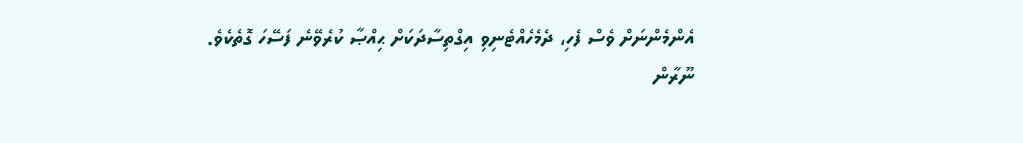އެންމެންނަށް ވެސް ފެހި، ދެމެހެއްޓެނިވި އިގްތިސާދަކަށް ޙިއްޞާ ކުރެވޭނެ ފަސޭހަ ގޮތެކެވެ.
ނޫރާން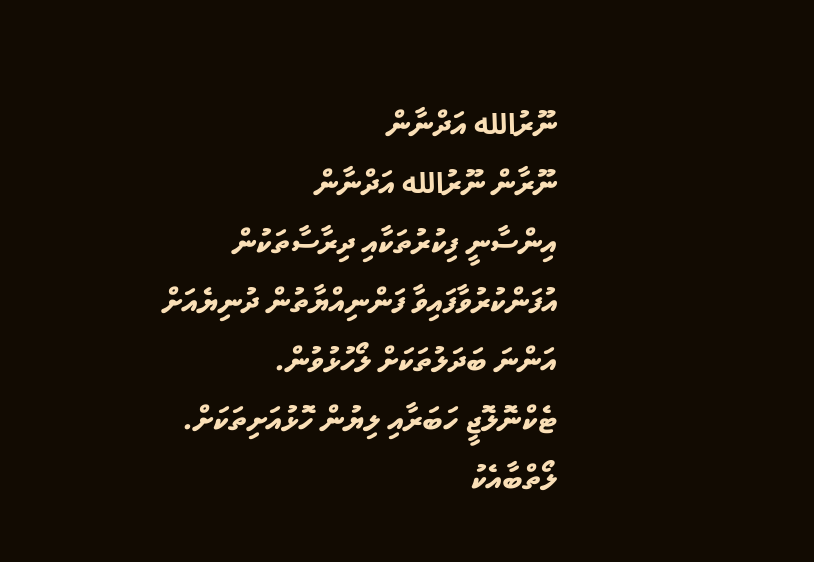ނޫރުالله އަދްނާން
ނޫރާން ނޫރުالله އަދްނާން
އިންސާނީ ފިކުރުތަކާއި ދިރާސާތަކުން އުފަންކުރުވާފައިވާ ފަންނިއްޔާތުން ދުނިޔެއަށް އަންނަ ބަދަލުތަކަށް ލޯހުޅުވުން.
ޓެކްނޮލޮޖީ ހަބަރާއި ލިޔުން ހޮޅުއަށިތަކަށް.
ލޯތްބާއެކު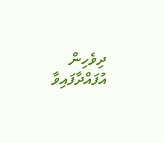ދިވެހިން އުފައްދާފައިވާ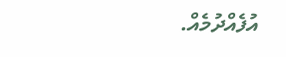އުފެއްދުމެއް.